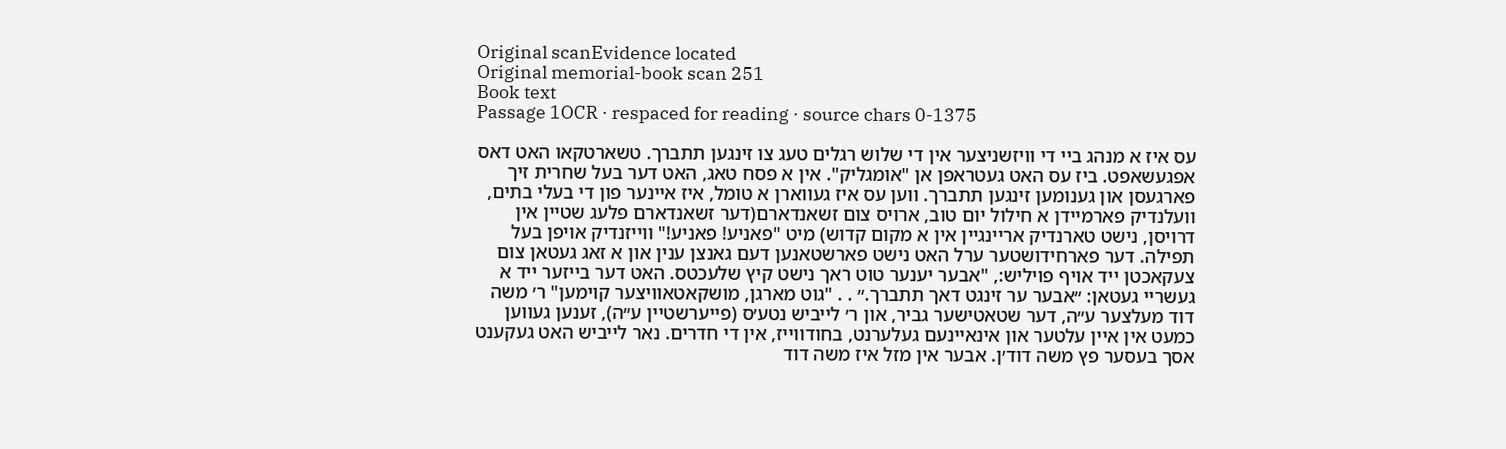Original scanEvidence located
Original memorial-book scan 251
Book text
Passage 1OCR · respaced for reading · source chars 0-1375

עס איז א מנהג ביי די וויזשניצער אין די שלוש רגלים טעג צו זינגען תתברך. טשארטקאו האט דאס אפגעשאפט. ביז עס האט געטראפן אן "אומגליק". אין א פסח טאג, האט דער בעל שחרית זיך פארגעסן און גענומען זינגען תתברך. ווען עס איז געווארן א טומל, איז איינער פון די בעלי בתים, וועלנדיק פארמיידן א חילול יום טוב, ארויס צום זשאנדארם(דער זשאנדארם פלעג שטיין אין דרויסן, נישט טארנדיק אריינגיין אין א מקום קדוש) מיט "פאניע! פאניע!" ווייזנדיק אויפן בעל תפילה. דער פארחידושטער ערל האט נישט פארשטאנען דעם גאנצן ענין און א זאג געטאן צום צעקאכטן ייד אויף פויליש:, "אבער יענער טוט ראך נישט קיץ שלעכטס. האט דער בייזער ייד א געשריי געטאן: ״אבער ער זינגט דאך תתברך.״ . . "גוט מארגן, מושקאטאוויצער קוימען" ר׳ משה דוד מעלצער ע״ה, דער שטאטישער גביר, און ר׳ לייביש נטע׳ס (פייערשטיין ע״ה), זענען געווען כמעט אין איין עלטער און אינאיינעם געלערנט, בחודווייז, אין די חדרים. נאר לייביש האט געקענט אסך בעסער פץ משה דוד׳ן. אבער אין מזל איז משה דוד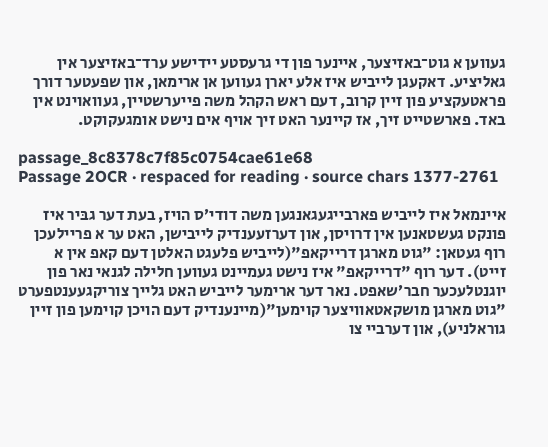געווען א גוט־באזיצער, איינער פון די גרעסטע יידישע ערד־באזיצער אין גאליציע. דאקעגן לייביש איז אלע יארן געווען אן ארימאן, און שפעטער דורך פראטעקציע פון זיין קרוב, דעם ראש הקהל משה פייערשטיין, געוואוינט אין באד. פארשטייט זיך, אז קיינער האט זיך אויף אים נישט אומגעקוקט.

passage_8c8378c7f85c0754cae61e68
Passage 2OCR · respaced for reading · source chars 1377-2761

איינמאל איז לייביש פארבייגעגאנגען משה דודי׳ס הויז, בעת דער גבּיר איז פונקט געשטאנען אין דרויסן, און דערזעענדיק לייבישן, האט ער א פריילעכן רוף געטאן: "גוט מארגן דרייקאפ"(לייביש פלעגט האלטן דעם קאפ אין א זייט). דער רוף "דרייקאפ" איז נישט געמיינט געווען חלילה לגנאי נאר פון יוגנטלעכער חבר׳שאפט. נאר דער ארימער לייביש האט גלייך צוריקגעענטפערט "גוט מארגן מושקאטאוויצער קוימען"(מיינענדיק דעם הויכן קוימען פון זיין גוראלניע), און דערביי צו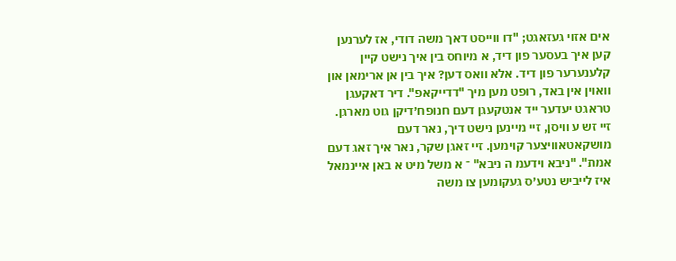אים אזוי געזאגט; "דו ווייסט דאך משה דודי, אז לערנען קען איך בעסער פון דיד, א מיוחס בין איך נישט קיין קלענערער פון דיד. אלא וואס דען? איך בין אן ארימאן און וואוין אין באד, רופט מען מיך "דדייקאפ". דיר דאקעגן טראגט יעדער ייד אנטקעגן דעם חנופח׳דיקן גוט מארגן. זיי זש ע וויסן, זיי מיינען נישט דיך, נאר דעם מושקאטאוויצער קוימען. זיי זאגן שקר, נאר איך זאג דעם אמת". "ניבא וידעמ ה ניבא" ־ א משל מיט א באן איינמאל איז לייביש נטע׳ס געקומען צו משה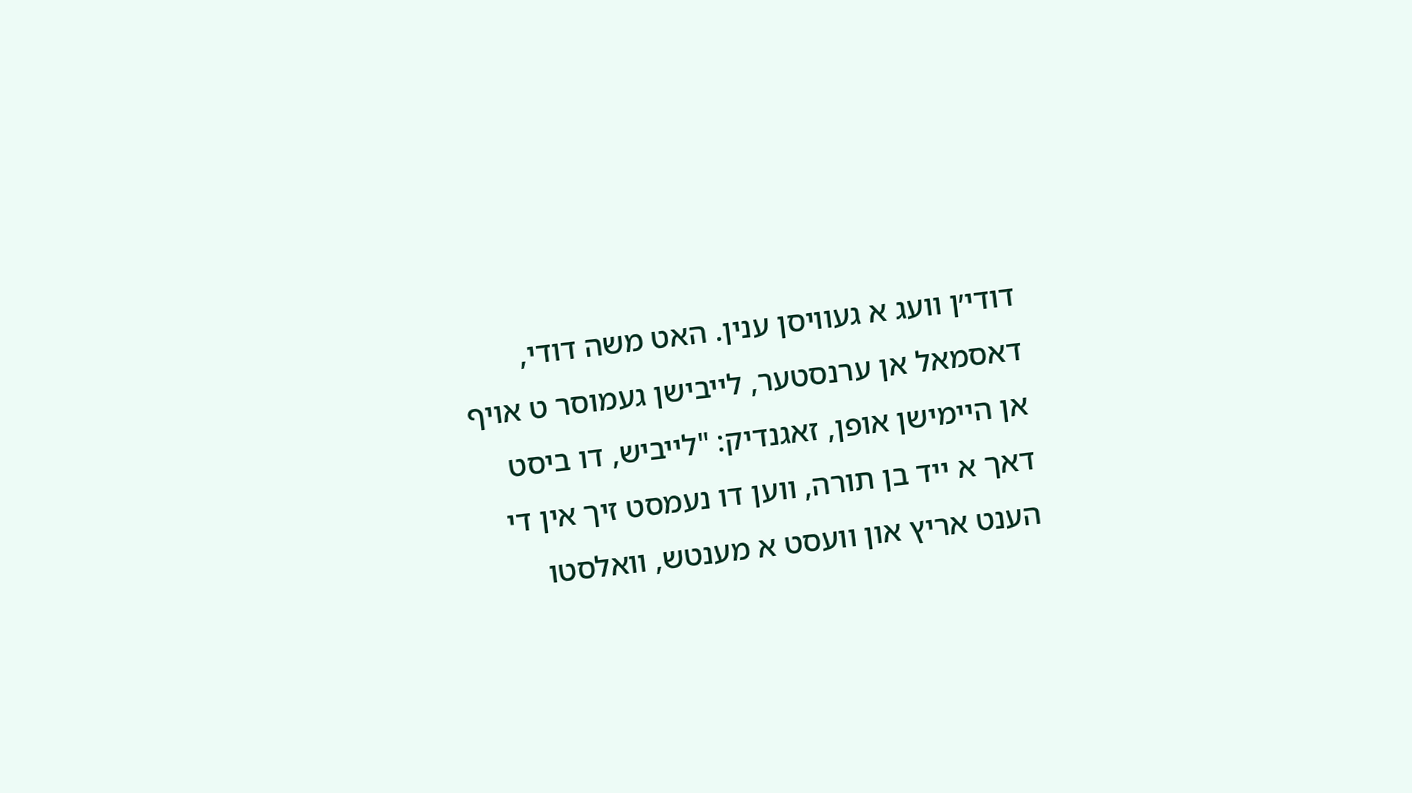דודי׳ן וועג א געוויסן ענין. האט משה דודי, דאסמאל אן ערנסטער, לייבישן געמוסר ט אויף אן היימישן אופן, זאגנדיק: "לייביש, דו ביסט דאך א ייד בן תורה, ווען דו נעמסט זיך אין די הענט אריץ און וועסט א מענטש, וואלסטו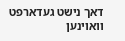דאך נישט געדארפט וואוינען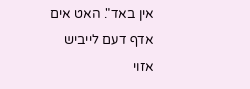אין באד". האט אים אדף דעם לייביש אזוי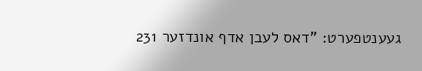געענטפערט: "דאס לעבן אדף אונדזער 231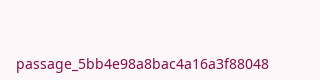passage_5bb4e98a8bac4a16a3f88048